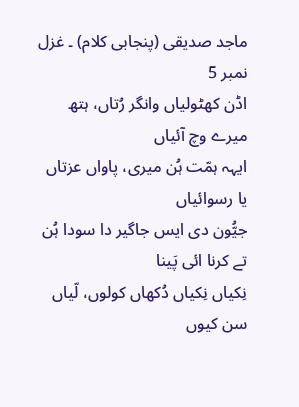ماجد صدیقی (پنجابی کلام) ۔ غزل نمبر 5
اڈن کھٹولیاں وانگر رُتاں، ہتھ میرے وچ آئیاں
ایہہ ہمّت ہُن میری، پاواں عزتاں یا رسوائیاں
جیُّون دی ایس جاگیر دا سودا ہُن تے کرنا ائی پَینا
نِکیاں نِکیاں دُکھاں کولوں، لّیاں سن کیوں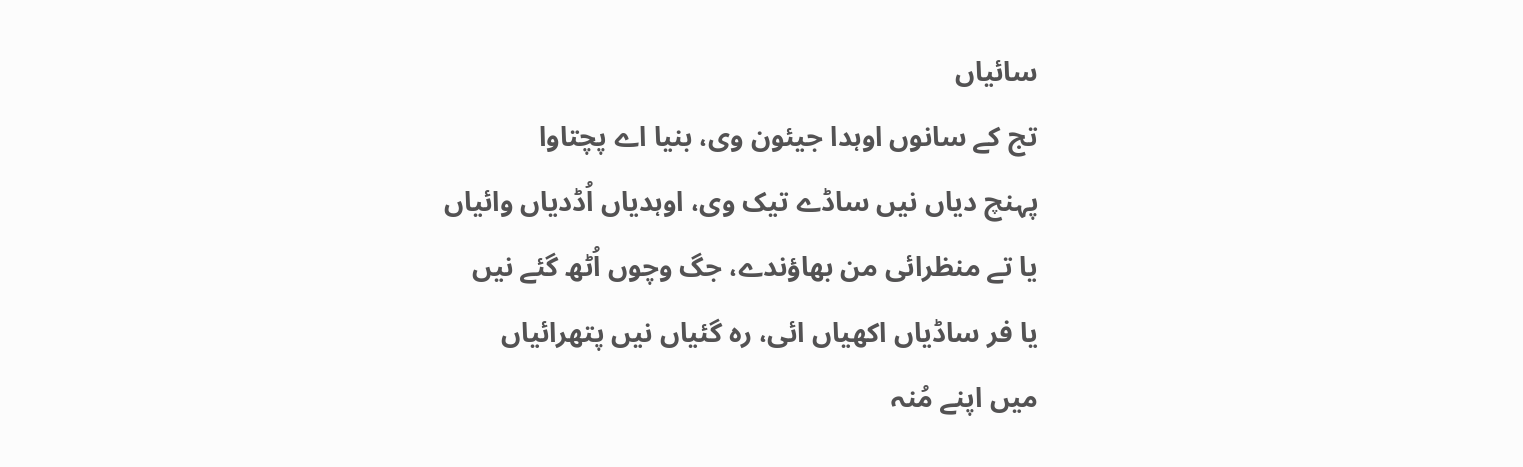سائیاں
تج کے سانوں اوہدا جیئون وی، بنیا اے پچتاوا
پہنچ دیاں نیں ساڈے تیک وی، اوہدیاں اُڈدیاں وائیاں
یا تے منظرائی من بھاؤندے، جگ وچوں اُٹھ گئے نیں
یا فر ساڈیاں اکھیاں ائی، رہ گئیاں نیں پتھرائیاں
میں اپنے مُنہ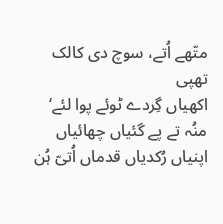متّھے اُتے، سوچ دی کالک تھپی
اکھیاں گِردے ٹوئے پوا لئے‘ منُہ تے پے گئیاں چھائیاں
اپنیاں رُکدیاں قدماں اُتیّ ہُن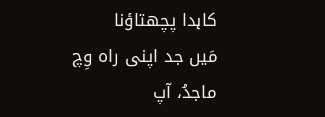کاہدا پچھتاؤنا
مَیں جد اپنی راہ وِچ ماجدُ، آپ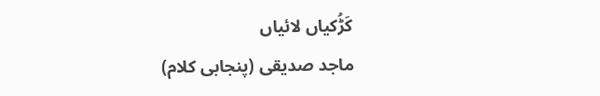کَڑُکیاں لائیاں
ماجد صدیقی (پنجابی کلام)